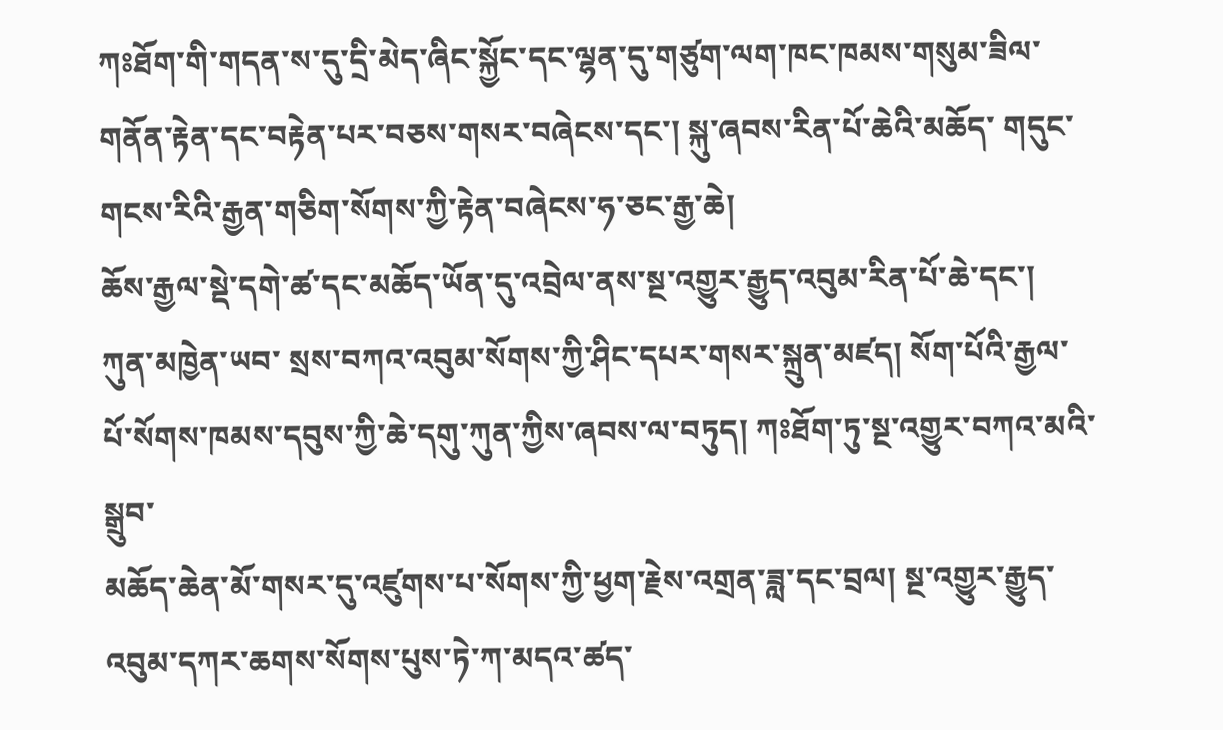ཀཿཐོག་གི་གདན་ས་དུ་དྲི་མེད་ཞིང་སྐྱོང་དང་ལྷན་དུ་གཙུག་ལག་ཁང་ཁམས་གསུམ་ཟིལ་གནོན་རྟེན་དང་བརྟེན་པར་བཅས་གསར་བཞེངས་དང་། སྐུ་ཞབས་རིན་པོ་ཆེའི་མཆོད་ གདུང་གངས་རིའི་རྒྱན་གཅིག་སོགས་ཀྱི་རྟེན་བཞེངས་ཧ་ཅང་རྒྱ་ཆེ།
ཆོས་རྒྱལ་སྡེ་དགེ་ཚ་དང་མཆོད་ཡོན་དུ་འབྲེལ་ནས་སྔ་འགྱུར་རྒྱུད་འབུམ་རིན་པོ་ཆེ་དང་། ཀུན་མཁྱེན་ཡབ་ སྲས་བཀའ་འབུམ་སོགས་ཀྱི་ཤིང་དཔར་གསར་སྐྲུན་མཛད། སོག་པོའི་རྒྱལ་པོ་སོགས་ཁམས་དབུས་ཀྱི་ཆེ་དགུ་ཀུན་ཀྱིས་ཞབས་ལ་བཏུད། ཀཿཐོག་ཏུ་སྔ་འགྱུར་བཀའ་མའི་སྒྲུབ་
མཆོད་ཆེན་མོ་གསར་དུ་འཛུགས་པ་སོགས་ཀྱི་ཕྱག་རྗེས་འགྲན་ཟླ་དང་བྲལ། སྔ་འགྱུར་རྒྱུད་འབུམ་དཀར་ཆགས་སོགས་པུས་ཏེ་ཀ་མདའ་ཚད་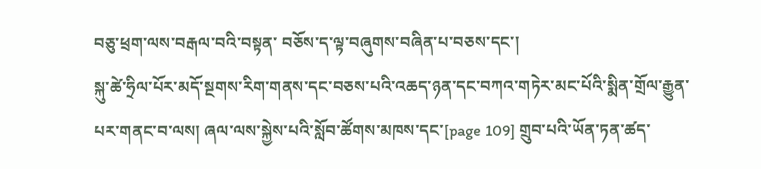བཅུ་ཕྲག་ལས་བརྒལ་བའི་བསྟན་ བཅོས་ད་ལྟ་བཞུགས་བཞིན་པ་བཅས་དང་།
སྐུ་ཚེ་ཧྲིལ་པོར་མདོ་སྔགས་རིག་གནས་དང་བཅས་པའི་འཆད་ཉན་དང་བཀའ་གཏེར་མང་པོའི་སྨིན་གྲོལ་རྒྱུན་པར་གནང་བ་ལས། ཞལ་ལས་སྐྱེས་པའི་སློབ་ཚོགས་མཁས་དང་[page 109] གྲུབ་པའི་ཡོན་ཏན་ཚད་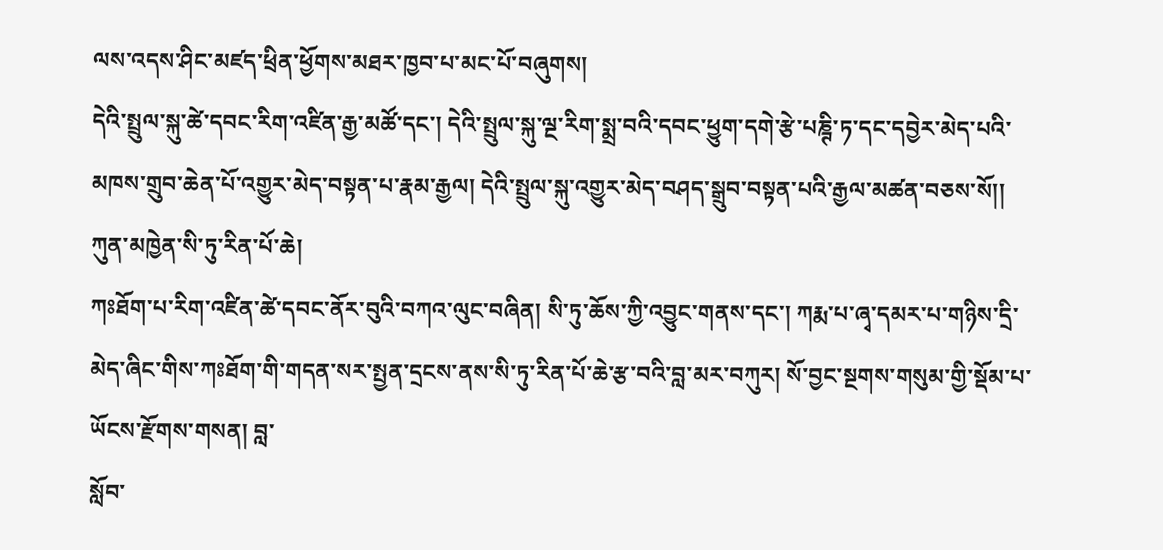ལས་འདས་ཤིང་མཛད་ཕྲིན་ཕྱོགས་མཐར་ཁྱབ་པ་མང་པོ་བཞུགས།
དེའི་སྤྲུལ་སྐུ་ཚེ་དབང་རིག་འཛིན་རྒྱ་མཚོ་དང་། དེའི་སྤྲུལ་སྐུ་ལྔ་རིག་སྨྲ་བའི་དབང་ཕྱུག་དགེ་རྩེ་པཎྚི་ཏ་དང་དབྱེར་མེད་པའི་མཁས་གྲུབ་ཆེན་པོ་འགྱུར་མེད་བསྟན་པ་རྣམ་རྒྱལ། དེའི་སྤྲུལ་སྐུ་འགྱུར་མེད་བཤད་སྒྲུབ་བསྟན་པའི་རྒྱལ་མཚན་བཅས་སོ།། ཀུན་མཁྱེན་སི་ཏུ་རིན་པོ་ཆེ།
ཀཿཐོག་པ་རིག་འཛིན་ཚེ་དབང་ནོར་བུའི་བཀའ་ལུང་བཞིན། སི་ཏུ་ཆོས་ཀྱི་འབྱུང་གནས་དང་། ཀརྨ་པ་ཞྭ་དམར་པ་གཉིས་དྲི་མེད་ཞིང་གིས་ཀཿཐོག་གི་གདན་སར་སྤྱན་དྲངས་ནས་སི་ཏུ་རིན་པོ་ཆེ་རྩ་བའི་བླ་མར་བཀུར། སོ་བྱང་སྔགས་གསུམ་གྱི་སྡོམ་པ་ཡོངས་རྫོགས་གསན། བླ་
སློབ་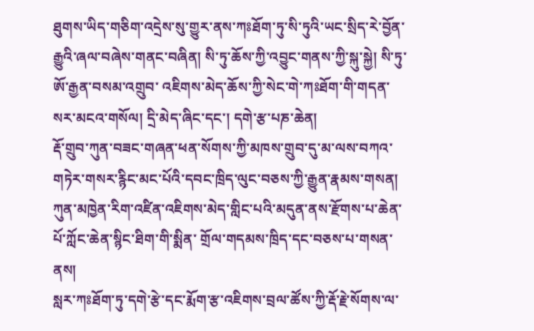ཐུགས་ཡིད་གཅིག་འདྲེས་སུ་གྱུར་ནས་ཀཿཐོག་ཏུ་སི་ཏུའི་ཡང་སྲིད་རེ་བྱོན་རྒྱུའི་ཞལ་བཞེས་གནང་བཞིན། སི་ཏུ་ཆོས་ཀྱི་འབྱུང་གནས་ཀྱི་སྐུ་སྐྱེ། སི་ཏུ་ཨོ་རྒྱན་བསམ་འགྲུབ་ འཇིགས་མེད་ཆོས་ཀྱི་སེང་གེ་ཀཿཐོག་གི་གདན་སར་མངའ་གསོལ། དྲི་མེད་ཞིང་དང་། དགེ་རྩ་པཎ་ཆེན།
རྡོ་གྲུབ་ཀུན་བཟང་གཞན་ཕན་སོགས་ཀྱི་མཁས་གྲུབ་དུ་མ་ལས་བཀའ་ གཏེར་གསར་རྙིང་མང་པོའི་དབང་ཁྲིད་ལུང་བཅས་ཀྱི་རྒྱུན་རྣམས་གསན། ཀུན་མཁྱེན་རིག་འཛིན་འཇིགས་མེད་གླིང་པའི་མདུན་ནས་རྫོགས་པ་ཆེན་པོ་ཀློང་ཆེན་སྙིང་ཐིག་གི་སྨིན་ གྲོལ་གདམས་ཁྲིད་དང་བཅས་པ་གསན་ནས།
སླར་ཀཿཐོག་ཏུ་དགེ་རྩེ་དང་རྨོག་རྩ་འཇིགས་བྲལ་ཚོས་ཀྱི་རྡོ་རྗེ་སོགས་ལ་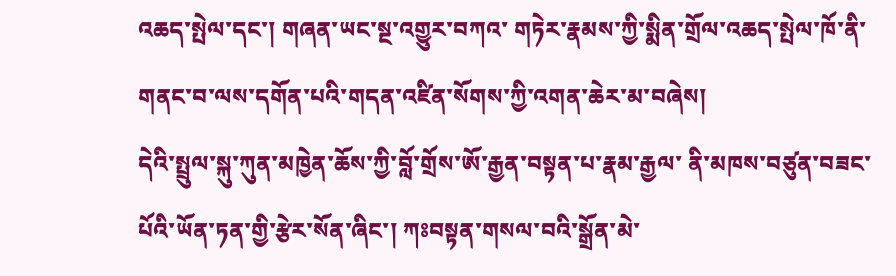འཆད་སྤེལ་དང་། གཞན་ཡང་སྔ་འགྱུར་བཀའ་ གཏེར་རྣམས་ཀྱི་སྨིན་གྲོལ་འཆད་སྤེལ་ཁོ་ནི་གནང་བ་ལས་དགོན་པའི་གདན་འཛིན་སོགས་ཀྱི་འགན་ཆེར་མ་བཞེས།
དེའི་སྤྲུལ་སྐུ་ཀུན་མཁྱེན་ཆོས་ཀྱི་བློ་གྲོས་ཨོ་རྒྱན་བསྟན་པ་རྣམ་རྒྱལ་ ནི་མཁས་བཙུན་བཟང་པོའི་ཡོན་ཏན་གྱི་རྩེར་སོན་ཞིང་། ཀཿབསྟན་གསལ་བའི་སྒྲོན་མེ་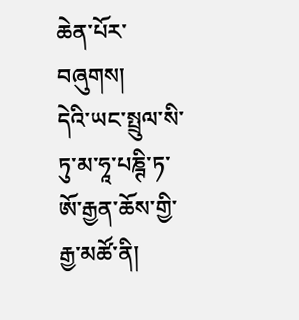ཆེན་པོར་བཞུགས།
དེའི་ཡང་སྤྲུལ་སི་ཏུ་མ་ཧཱ་པཎྚི་ཏ་ཨོ་རྒྱན་ཆོས་གྱི་རྒྱ་མཚོ་ནི།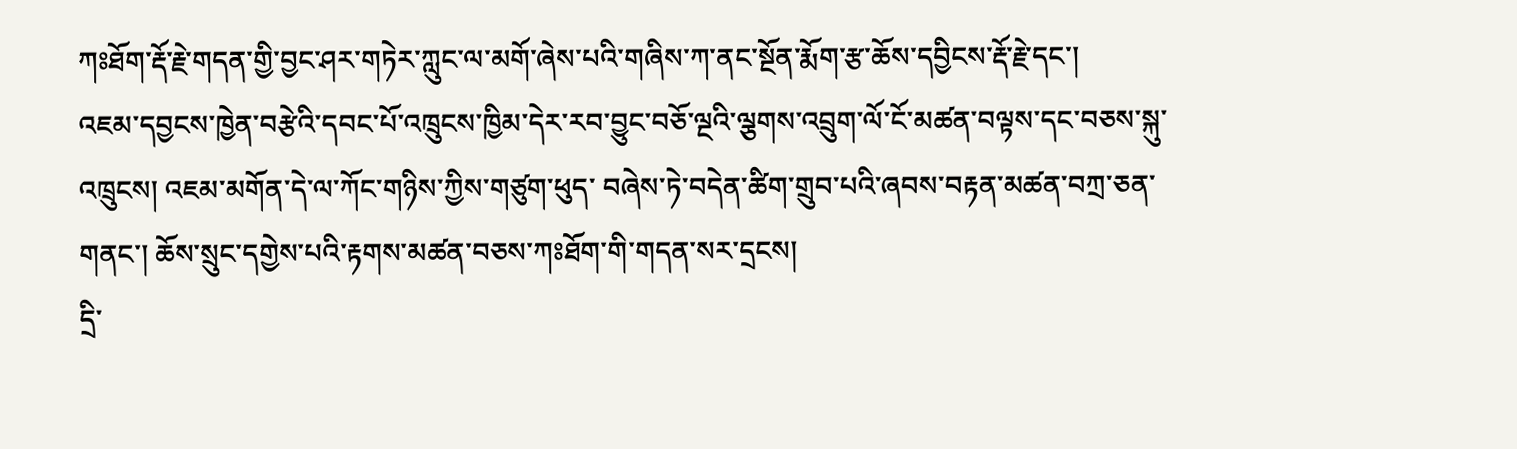ཀཿཐོག་རྡོ་རྗེ་གདན་གྱི་བྱང་ཤར་གཏེར་ཀླུང་ལ་མགོ་ཞེས་པའི་གཞིས་ཀ་ནང་སྔོན་རྨོག་རྩ་ཆོས་དབྱིངས་རྡོ་རྗེ་དང་།
འཇམ་དབྱངས་ཁྱེན་བརྩེའི་དབང་པོ་འཁྲུངས་ཁྱིམ་དེར་རབ་བྱུང་བཅོ་ལྔའི་ལྕགས་འབྲུག་ལོ་ངོ་མཚན་བལྟས་དང་བཅས་སྐུ་འཁྲུངས། འཇམ་མགོན་དེ་ལ་ཀོང་གཉིས་ཀྱིས་གཙུག་ཕུད་ བཞེས་ཏེ་བདེན་ཚིག་གྲུབ་པའི་ཞབས་བརྟན་མཚན་བཀྲ་ཅན་གནང་། ཆོས་སྲུང་དགྱེས་པའི་རྟགས་མཚན་བཅས་ཀཿཐོག་གི་གདན་སར་དྲངས།
དྲི་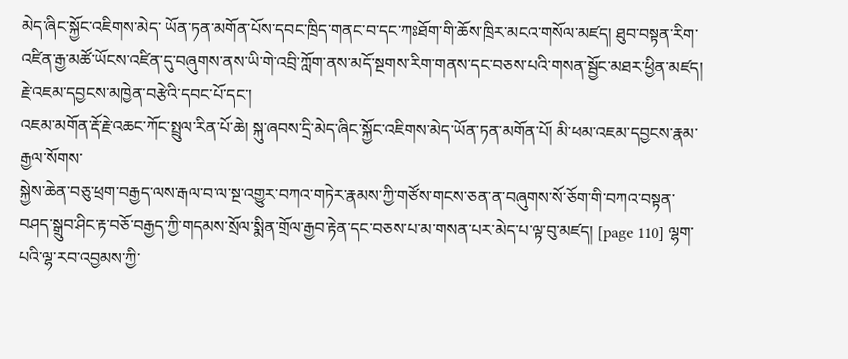མེད་ཞིང་སྐྱོང་འཇིགས་མེད་ ཡོན་ཏན་མགོན་པོས་དབང་ཁྲིད་གནང་བ་དང་ཀཿཐོག་གི་ཆོས་ཁྲིར་མངའ་གསོལ་མཛད། ཐུབ་བསྟན་རིག་འཛིན་རྒྱ་མཚོ་ཡོངས་འཛིན་དུ་བཞུགས་ནས་ཡི་གེ་འབྲི་ཀློག་ནས་མདོ་སྔགས་རིག་གནས་དང་བཅས་པའི་གསན་སྦྱོང་མཐར་ཕྱིན་མཛད། རྗེ་འཇམ་དབྱངས་མཁྱེན་བརྩེའི་དབང་པོ་དང་།
འཇམ་མགོན་རྡོ་རྗེ་འཆང་ཀོང་སྤྲུལ་རིན་པོ་ཆེ། སྐུ་ཞབས་དྲི་མེད་ཞིང་སྐྱོང་འཇིགས་མེད་ཡོན་ཏན་མགོན་པོ། མི་ཕམ་འཇམ་དབྱངས་རྣམ་རྒྱལ་སོགས་
སྐྱེས་ཆེན་བཅུ་ཕྲག་བརྒྱད་ལས་རྒལ་བ་ལ་སྔ་འགྱུར་བཀའ་གཏེར་རྣམས་ཀྱི་གཙོས་གངས་ཅན་ན་བཞུགས་སོ་ཅོག་གི་བཀའ་བསྟན་བཤད་སྒྲུབ་ཤིང་རྟ་བཅོ་བརྒྱད་ཀྱི་གདམས་སྲོལ་སྨིན་གྲོལ་རྒྱབ་རྟེན་དང་བཅས་པ་མ་གསན་པར་མེད་པ་ལྟ་བུ་མཛད། [page 110] ལྷག་པའི་ལྷ་རབ་འབྱམས་ཀྱི་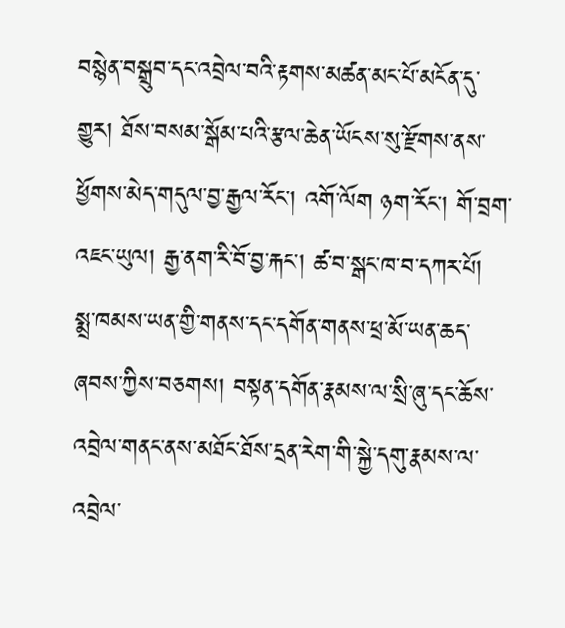བསྙེན་བསྒྲུབ་དང་འབྲེལ་བའི་རྟགས་མཚན་མང་པོ་མངོན་དུ་གྱུར། ཐོས་བསམ་སྒོམ་པའི་རྩལ་ཆེན་ཡོངས་སུ་རྫོགས་ནས་ཕྱོགས་མེད་གདུལ་བྱ་རྒྱལ་རོང་། འགོ་ལོག ཉག་རོང་། གོ་བྲག་འཇང་ཡུལ། རྒྱ་ནག་རི་བོ་བྱ་རྐང་། ཚ་བ་སྒང་ཁ་བ་དཀར་པོ།
སྨྲ་ཁམས་ཡན་གྱི་གནས་དང་དགོན་གནས་ཕྲ་མོ་ཡན་ཆད་ཞབས་ཀྱིས་བཅགས། བསྟན་དགོན་རྣམས་ལ་སྲི་ཞུ་དང་ཆོས་འབྲེལ་གནང་ནས་མཐོང་ཐོས་དྲན་རེག་གི་སྐྱེ་དགུ་རྣམས་ལ་འབྲེལ་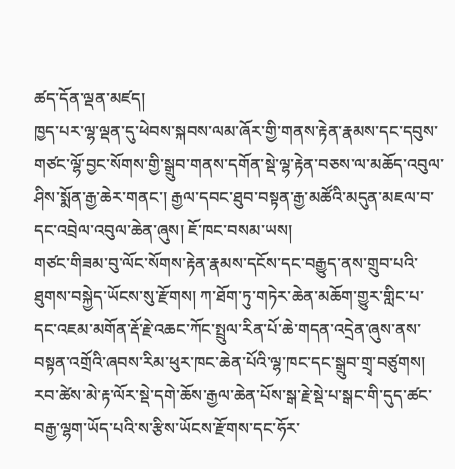ཚད་དོན་ལྡན་མཛད།
ཁྱད་པར་ལྷ་ལྡན་དུ་ཕེབས་སྐབས་ལམ་ཞོར་གྱི་གནས་རྟེན་རྣམས་དང་དབུས་གཙང་ལྷོ་བྱང་སོགས་གྱི་སྒྲུབ་གནས་དགོན་སྡེ་ལྷ་རྟེན་བཅས་ལ་མཆོད་འབུལ་ཤིས་སྨོན་རྒྱ་ཆེར་གནང་། རྒྱལ་དབང་ཐུབ་བསྟན་རྒྱ་མཚོའི་མདུན་མཇལ་བ་དང་འབྲེལ་འབུལ་ཆེན་ཞུས། ཇོ་ཁང་བསམ་ཡས།
གཙང་གིཟམ་བུ་ལོང་སོགས་རྟེན་རྣམས་དངོས་དང་བརྒྱུད་ནས་གྲུབ་པའི་ཐུགས་བསྐྱེད་ཡོངས་སུ་རྫོགས། ཀ་ཐོག་ཏུ་གཏེར་ཆེན་མཆོག་གྱུར་གླིང་པ་དང་འཇམ་མགོན་རྡོ་རྗེ་འཆང་ཀོང་སྤྲུལ་རིན་པོ་ཆེ་གདན་འདྲེན་ཞུས་ནས་བསྟན་འགྲོའི་ཞབས་རིམ་ཕུར་ཁང་ཆེན་པོའི་ལྷ་ཁང་དང་སྒྲུབ་གྲྭ་བཙུགས།
རབ་ཚེས་མེ་རྟ་ལོར་སྡེ་དགེ་ཆོས་རྒྱལ་ཆེན་པོས་སྒ་རྗེ་སྡེ་པ་སྒང་གི་དུད་ཚང་བརྒྱ་ལྷག་ཡོད་པའི་ས་རྩིས་ཡོངས་རྫོགས་དང་ཧོར་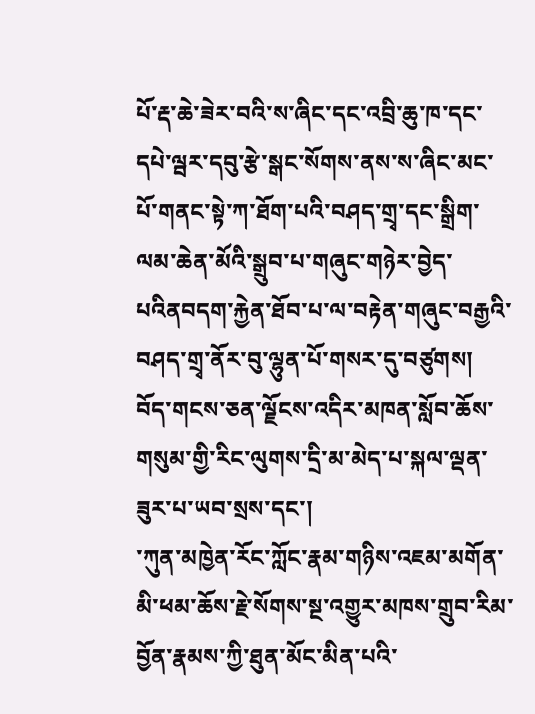པོ་རྡ་ཆེ་ཟེར་བའི་ས་ཞིང་དང་འབྲི་ཆུ་ཁ་དང་དཔེ་ལྦར་དབུ་རྩེ་སྒང་སོགས་ནས་ས་ཞིང་མང་པོ་གནང་སྟེ་ཀ་ཐོག་པའི་བཤད་གྲྭ་དང་སྒྲིག་ལམ་ཆེན་མོའི་སྒྲུབ་པ་གཞུང་གཉེར་བྱེད་པའིནབདག་རྐྱེན་ཐོབ་པ་ལ་བརྟེན་གཞུང་བརྒྱའི་བཤད་གྲྭ་ནོར་བུ་ལྷུན་པོ་གསར་དུ་བཙུགས།
བོད་གངས་ཅན་ལྗོངས་འདིར་མཁན་སློབ་ཆོས་གསུམ་གྱི་རིང་ལུགས་དྲི་མ་མེད་པ་སྐལ་ལྡན་ཟུར་པ་ཡབ་སྲས་དང་།
་ཀུན་མཁྱེན་རོང་ཀློང་རྣམ་གཉིས་འཇམ་མགོན་མི་ཕམ་ཆོས་རྗེ་སོགས་སྔ་འགྱུར་མཁས་གྲུབ་རིམ་བྱོན་རྣམས་ཀྱི་ཐུན་མོང་མིན་པའི་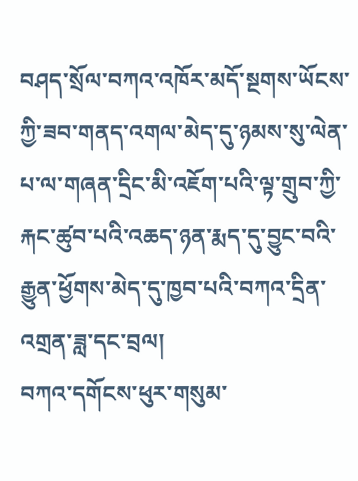བཤད་སྲོལ་བཀའ་འཁོར་མདོ་སྔགས་ཡོངས་ཀྱི་ཟབ་གནད་འགལ་མེད་དུ་ཉམས་སུ་ལེན་པ་ལ་གཞན་དྲིང་མི་འཇོག་པའི་ལྟ་གྲུབ་ཀྱི་རྐང་ཚུབ་པའི་འཆད་ཉན་རྨད་དུ་བྱུང་བའི་རྒྱུན་ཕྱོགས་མེད་དུ་ཁྱབ་པའི་བཀའ་དྲིན་འགྲན་ཟླ་དང་བྲལ།
བཀའ་དགོངས་ཕུར་གསུམ་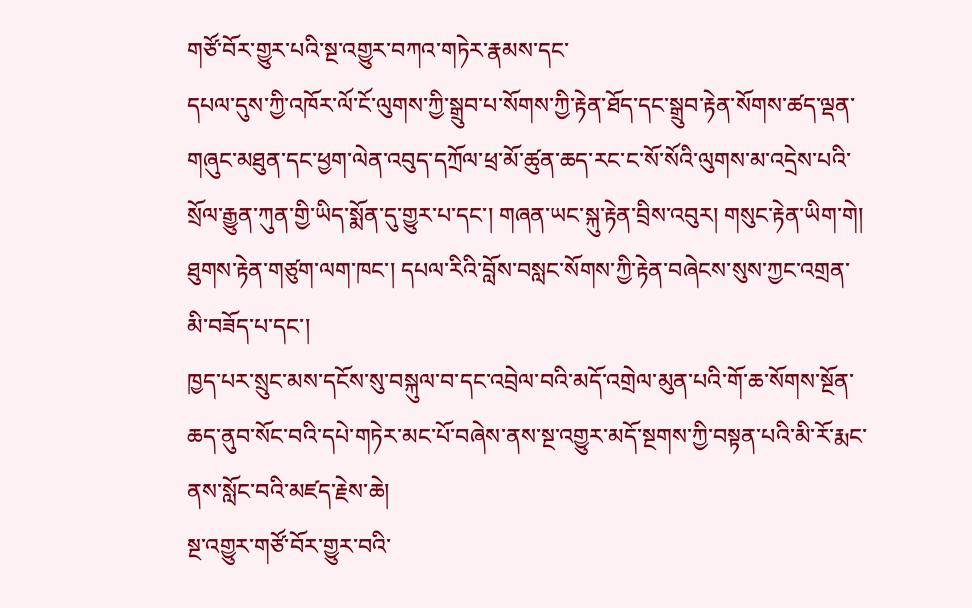གཙོ་བོར་གྱུར་པའི་སྔ་འགྱུར་བཀའ་གཏེར་རྣམས་དང་
དཔལ་དུས་ཀྱི་འཁོར་ལོ་ངོ་ལུགས་ཀྱི་སྒྲུབ་པ་སོགས་ཀྱི་རྟེན་ཐོད་དང་སྒྲུབ་རྟེན་སོགས་ཚད་ལྡན་གཞུང་མཐུན་དང་ཕྱག་ལེན་འབུད་དཀྲོལ་ཕྲ་མོ་ཚུན་ཆད་རང་ང་སོ་སོའི་ལུགས་མ་འདྲེས་པའི་སྲོལ་རྒྱུན་ཀུན་གྱི་ཡིད་སྨོན་དུ་གྱུར་པ་དང་། གཞན་ཡང་སྐུ་རྟེན་བྲིས་འབུར། གསུང་རྟེན་ཡིག་གེ།
ཐུགས་རྟེན་གཙུག་ལག་ཁང་། དཔལ་རིའི་བློས་བསླང་སོགས་ཀྱི་རྟེན་བཞེངས་སུས་ཀྱང་འགྲན་མི་བཟོད་པ་དང་།
ཁྱད་པར་སྲུང་མས་དངོས་སུ་བསྐུལ་བ་དང་འབྲེལ་བའི་མདོ་འགྲེལ་མུན་པའི་གོ་ཆ་སོགས་སྔོན་ཆད་ནུབ་སོང་བའི་དཔེ་གཏེར་མང་པོ་བཞེས་ནས་སྔ་འགྱུར་མདོ་སྔགས་ཀྱི་བསྟན་པའི་མི་རོ་རྨང་ནས་སློང་བའི་མཛད་རྗེས་ཆེ།
སྔ་འགྱུར་གཙོ་བོར་གྱུར་བའི་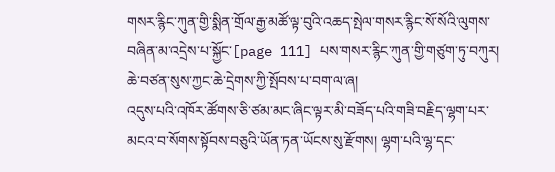གསར་རྙིང་ཀུན་གྱི་སྨིན་གྲོལ་རྒྱ་མཚོ་ལྟ་བུའི་འཆད་སྤེལ་གསར་རྙིང་སོ་སོའི་ལུགས་བཞིན་མ་འདྲེས་པ་སྐྱོང་[page 111] པས་གསར་རྙིང་ཀུན་གྱི་གཙུག་ཏུ་བཀུར། ཆེ་བཙན་སུས་ཀྱང་ཆེ་དྲེགས་ཀྱི་སྤོབས་པ་བག་ལ་ཞ།
འདུས་པའི་འཁོར་ཚོགས་ཅི་ཙམ་མང་ཞིང་ལྟར་མི་བཟོད་པའི་གཟི་བརྗིད་ལྷག་པར་མངའ་བ་སོགས་སྟོབས་བཅུའི་ཡོན་ཏན་ཡོངས་སུ་རྫོགས། ལྷག་པའི་ལྷ་དང་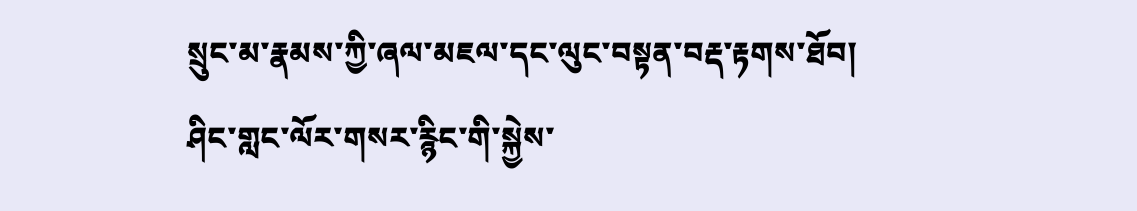སྲུང་མ་རྣམས་ཀྱི་ཞལ་མཇལ་དང་ལུང་བསྟན་བརྡ་རྟགས་ཐོབ།
ཤིང་གླང་ལོར་གསར་རྙིང་གི་སྐྱེས་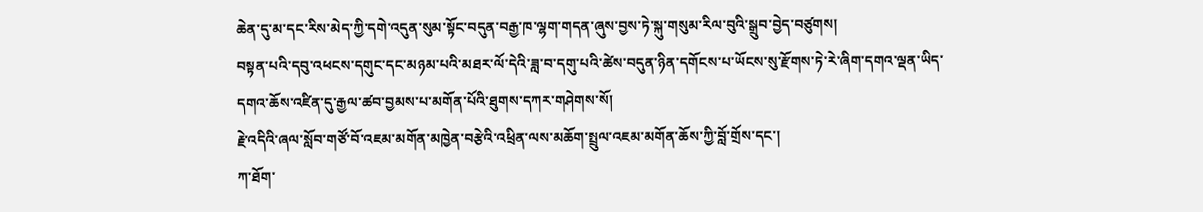ཆེན་དུ་མ་དང་རིས་མེད་ཀྱི་དགེ་འདུན་སུམ་སྟོང་བདུན་བརྒྱ་ཁ་ལྷག་གདན་ཞུས་བྱས་ཏེ་སྐུ་གསུམ་རིལ་བུའི་སྒྲུབ་བྱེད་བཙུགས།
བསྟན་པའི་དབུ་འཕངས་དགུང་དང་མཉམ་པའི་མཐར་ལོ་དེའི་ཟླ་བ་དགུ་པའི་ཚེས་བདུན་ཉིན་དགོངས་པ་ཡོངས་སུ་རྫོགས་ཏེ་རེ་ཞིག་དགའ་ལྡན་ཡིད་དགའ་ཆོས་འཛིན་དུ་རྒྱལ་ཚབ་བྱམས་པ་མགོན་པོའི་ཐུགས་དཀར་གཤེགས་སོ།
རྗེ་འདིའི་ཞལ་སློབ་གཙོ་བོ་འཇམ་མགོན་མཁྱེན་བརྩེའི་འཕྲིན་ལས་མཆོག་སྤྲུལ་འཇམ་མགོན་ཆོས་ཀྱི་བློ་གྲོས་དང་།
ཀ་ཐོག་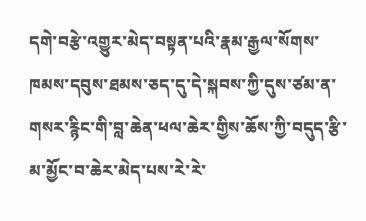དགེ་བརྩེ་འགྱུར་མེད་བསྟན་པའི་རྣམ་རྒྱལ་སོགས་ཁམས་དབུས་ཐམས་ཅད་དུ་དེ་སྐབས་ཀྱི་དུས་ཙམ་ན་གསར་རྙིང་གི་བླ་ཆེན་ཕལ་ཆེར་གྱིས་ཆོས་ཀྱི་བདུད་རྩི་མ་མྱོང་བ་ཆེར་མེད་པས་རེ་རེ་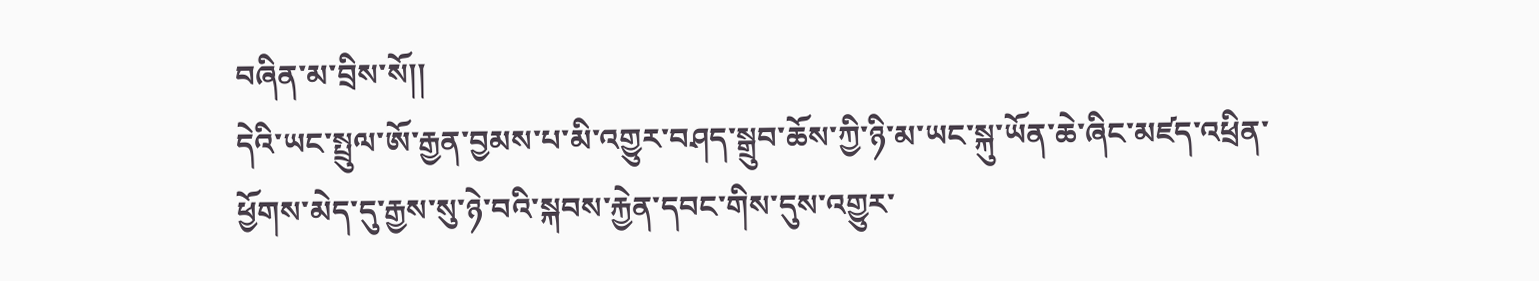བཞིན་མ་བྲིས་སོ།།
དེའི་ཡང་སྤྲུལ་ཨོ་རྒྱན་བྱམས་པ་མི་འགྱུར་བཤད་སྒྲུབ་ཆོས་ཀྱི་ཉི་མ་ཡང་སྐུ་ཡོན་ཆེ་ཞིང་མཛད་འཕྲིན་ཕྱོགས་མེད་དུ་རྒྱས་སུ་ཉེ་བའི་སྐབས་རྐྱེན་དབང་གིས་དུས་འགྱུར་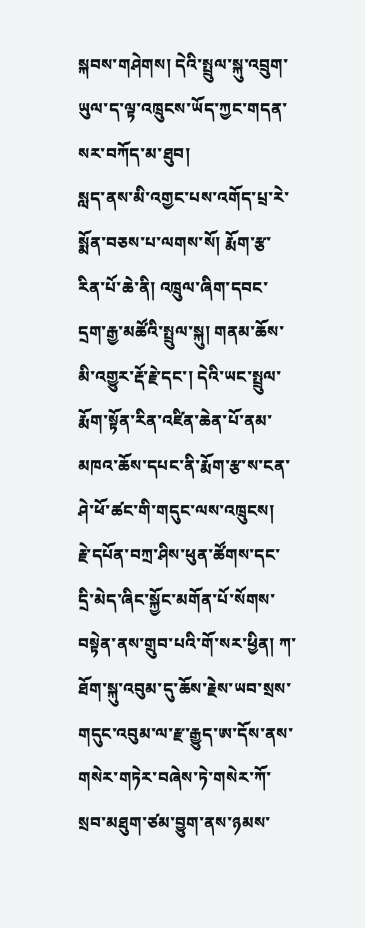སྐབས་གཤེགས། དེའི་སྤྲུལ་སྐུ་འབྲུག་ཡུལ་ད་ལྟ་འཁྲུངས་ཡོད་ཀྱང་གདན་སར་བཀོད་མ་ཐུབ།
སླད་ནས་མི་འགྱང་པས་འགོད་པྲ་རེ་སྨོན་བཅས་པ་ལགས་སོ། རྨོག་རྩ་རིན་པོ་ཆེ་ནི། འཁྲུལ་ཞིག་དབང་དྲག་རྒྱ་མཚོའི་སྤྲུལ་སྐུ། གནམ་ཆོས་མི་འགྱུར་རྡོ་རྗེ་དང་། དེའི་ཡང་སྤྲུལ་རྨོག་སྟོན་རིན་འཛིན་ཆེན་པོ་ནམ་མཁའ་ཆོས་དཔང་ནི་རྨོག་རྩ་ས་ངན་ཤེ་ཕོ་ཚང་གི་གདུང་ལས་འཁྲུངས།
རྗེ་དཔོན་བཀྲ་ཤིས་ཕུན་ཚོགས་དང་དྲི་མེད་ཞིང་སྐྱོང་མགོན་པོ་སོགས་བསྟེན་ནས་གྲུབ་པའི་གོ་སར་ཕྱིན། ཀ་ཐོག་སྐུ་འབུམ་དུ་ཆོས་རྗེས་ཡབ་སྲས་གདུང་འབུམ་ལ་རྫ་རྒྱུད་ཨ་དོས་ནས་གསེར་གཏེར་བཞེས་ཏེ་གསེར་ཀོ་སྲབ་མཐུག་ཙམ་བྱུག་ནས་ཉམས་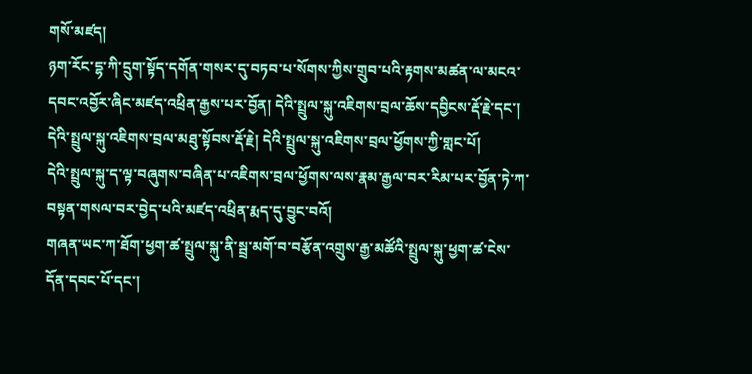གསོ་མཛད།
ཉག་རོང་དྷ་ཀི་དྲུག་སྟོད་དགོན་གསར་དུ་བཏབ་པ་སོགས་ཀྱིས་གྲུབ་པའི་རྟགས་མཚན་ལ་མངའ་དབང་འབྱོར་ཞིང་མཛད་འཕྲིན་རྒྱས་པར་བྱོན། དེའི་སྤྲུལ་སྐུ་འཇིགས་བྲལ་ཆོས་དབྱིངས་རྡོ་རྗེ་དང་། དེའི་སྤྲུལ་སྐུ་འཇིགས་བྲལ་མཐུ་སྟོབས་རྡོ་རྗེ། དེའི་སྤྲུལ་སྐུ་འཇིགས་བྲལ་ཕྱོགས་ཀྱི་གླང་པོ།
དེའི་སྤྲུལ་སྐུ་ད་ལྟ་བཞུགས་བཞིན་པ་འཇིགས་བྲལ་ཕྱོགས་ལས་རྣམ་རྒྱལ་བར་རིམ་པར་བྱོན་ཏེ་ཀ་བསྟན་གསལ་བར་བྱེད་པའི་མཛད་འཕྲིན་རྨད་དུ་བྱུང་བའོ།
གཞན་ཡང་ཀ་ཐོག་ཕྱག་ཚ་སྤྲུལ་སྐུ་ནི་སྦྲ་མགོ་བ་བརྩོན་འགྲུས་རྒྱ་མཚོའི་སྤྲུལ་སྐུ་ཕྱག་ཚ་ངེས་དོན་དབང་པོ་དང་།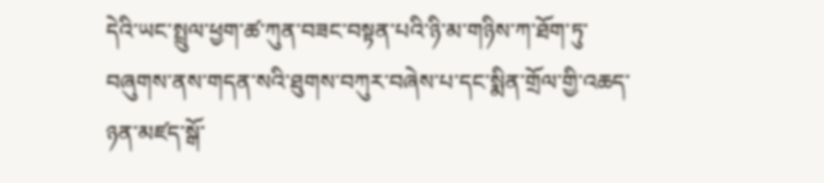དེའི་ཡང་སྤྲུལ་ཕྱག་ཚ་ཀུན་བཟང་བསྟན་པའི་ཉི་མ་གཉིས་ཀ་ཐོག་ཏུ་བཞུགས་ནས་གདན་སའི་ཐུགས་བཀུར་བཞེས་པ་དང་སྨིན་གྲོལ་གྱི་འཆད་ཉན་མཛད་སྒོ་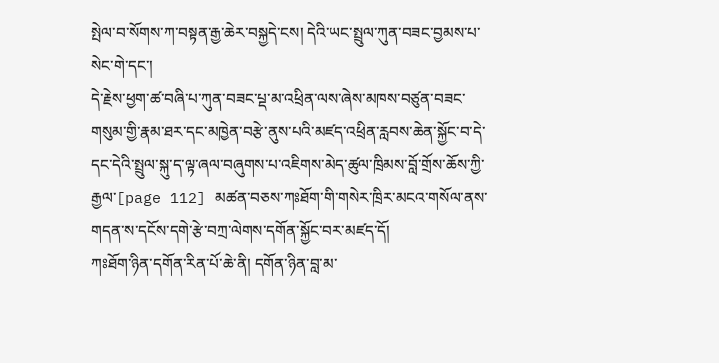སྤེལ་བ་སོགས་ཀ་བསྟན་རྒྱ་ཆེར་བསྐྱདེ་ངས། དེའི་ཡང་སྤྲུལ་ཀུན་བཟང་བྱམས་པ་སེང་གེ་དང་།
དེ་རྗེས་ཕྱག་ཚ་བཞི་པ་ཀུན་བཟང་པྡ་མ་འཕྲིན་ལས་ཞེས་མཁས་བཙུན་བཟང་གསུམ་གྱི་རྣམ་ཐར་དང་མཁྱེན་བརྩེ་ནུས་པའི་མཛད་འཕྲིན་རླབས་ཆེན་སྐྱོང་བ་དེ་དང་དེའི་སྤྲུལ་སྐུ་ད་ལྟ་ཞལ་བཞུགས་པ་འཇིགས་མེད་ཚུལ་ཁྲིམས་བློ་གྲོས་ཆོས་ཀྱི་རྒྱལ་[page 112] མཚན་བཅས་ཀཿཐོག་གི་གསེར་ཁྲིར་མངའ་གསོལ་ནས་གདན་ས་དངོས་དགེ་རྩེ་བཀྲ་ལེགས་དགོན་སྐྱོང་བར་མཛད་དོ།
ཀཿཐོག་ཉིན་དགོན་རིན་པོ་ཆེ་ནི། དགོན་ཉིན་བླ་མ་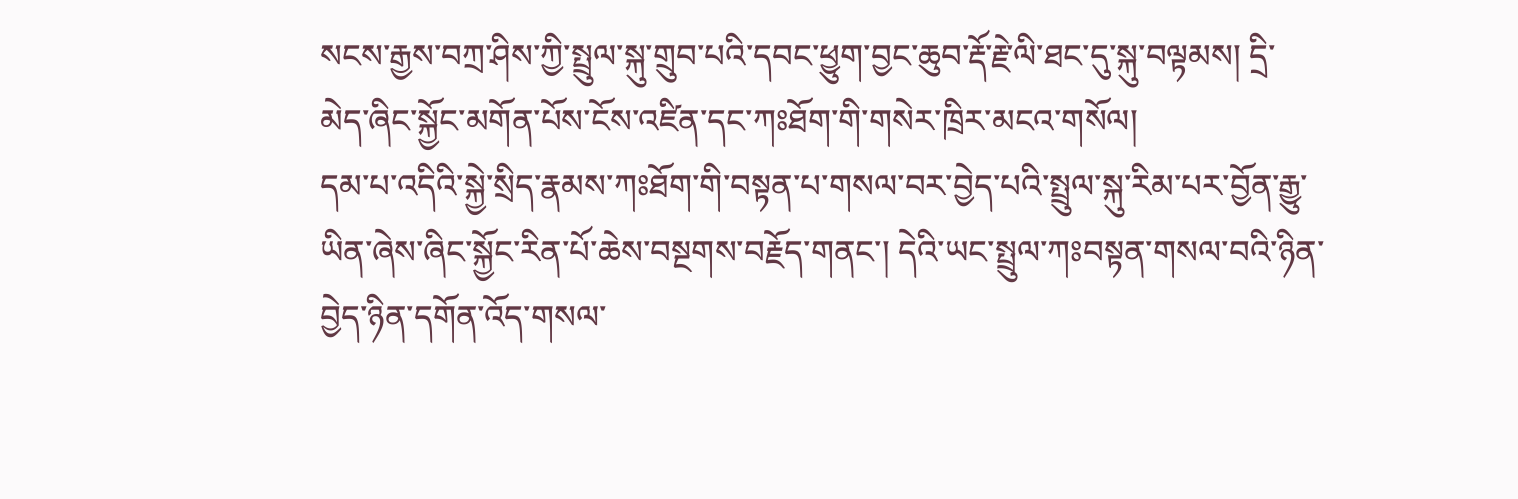སངས་རྒྱས་བཀྲ་ཤིས་ཀྱི་སྤྲུལ་སྐུ་གྲུབ་པའི་དབང་ཕྱུག་བྱང་ཆུབ་རྡོ་རྗེ་ལི་ཐང་དུ་སྐུ་བལྟམས། དྲི་མེད་ཞིང་སྐྱོང་མགོན་པོས་ངོས་འཛིན་དང་ཀཿཐོག་གི་གསེར་ཁྲིར་མངའ་གསོལ།
དམ་པ་འདིའི་སྐྱེ་སྲིད་རྣམས་ཀཿཐོག་གི་བསྟན་པ་གསལ་བར་བྱེད་པའི་སྤྲུལ་སྐུ་རིམ་པར་བྱོན་རྒྱུ་ཡིན་ཞེས་ཞིང་སྐྱོང་རིན་པོ་ཆེས་བསྔགས་བརྗོད་གནང་། དེའི་ཡང་སྤྲུལ་ཀཿབསྟན་གསལ་བའི་ཉིན་བྱེད་ཉིན་དགོན་འོད་གསལ་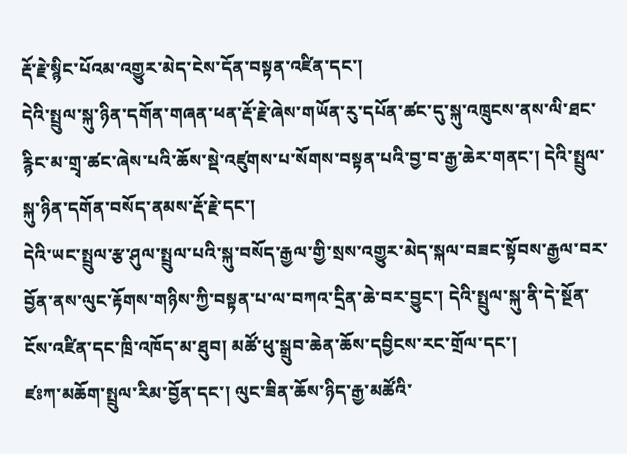རྡོ་རྗེ་སྙིང་པོའམ་འགྱུར་མེད་ངེས་དོན་བསྟན་འཛིན་དང་།
དེའི་སྤྲུལ་སྐུ་ཉིན་དགོན་གཞན་ཕན་རྡོ་རྗེ་ཞེས་གཡོན་རུ་དཔོན་ཚང་དུ་སྐུ་འཁྲུངས་ནས་ལི་ཐང་རྙིང་མ་གྲྭ་ཚང་ཞེས་པའི་ཆོས་སྡེ་འཛུགས་པ་སོགས་བསྟན་པའི་བྱ་བ་རྒྱ་ཆེར་གནང་། དེའི་སྤྲུལ་སྐུ་ཉིན་དགོན་བསོད་ནམས་རྡོ་རྗེ་དང་།
དེའི་ཡང་སྤྲུལ་རྩ་ཤུལ་སྤྲུལ་པའི་སྐུ་བསོད་རྒྱལ་གྱི་སྲས་འགྱུར་མེད་སྐལ་བཟང་སྟོབས་རྒྱལ་བར་བྱོན་ནས་ལུང་རྟོགས་གཉིས་ཀྱི་བསྟན་པ་ལ་བཀའ་དྲིན་ཆེ་བར་བྱུང་། དེའི་སྤྲུལ་སྐུ་ནི་དེ་སྔོན་ངོས་འཛིན་དང་ཁྲི་འཁོད་མ་ཐུབ། མཚོ་ཕུ་སྒྲུབ་ཆེན་ཆོས་དབྱིངས་རང་གྲོལ་དང་།
ཛཿཀ་མཆོག་སྤྲུལ་རིམ་བྱོན་དང་། ལུང་ཟིན་ཆོས་ཉིད་རྒྱ་མཚོའི་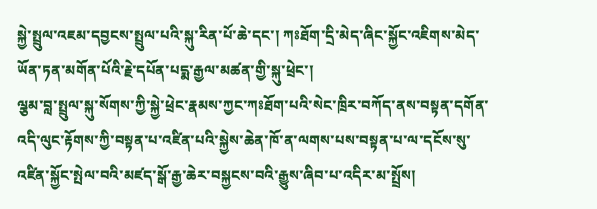སྐྱེ་སྤྲུལ་འཇམ་དབྱངས་སྤྲུལ་པའི་སྐུ་རིན་པོ་ཆེ་དང་། ཀཿཐོག་དྲི་མེད་ཞིང་སྐྱོང་འཇིགས་མེད་ཡོན་ཏན་མགོན་པོའི་རྗེ་དཔོན་པདྨ་རྒྱལ་མཚན་གྱི་སྐུ་ཕྲེང་།
ལྕམ་བླ་སྤྲུལ་སྐུ་སོགས་ཀྱི་སྐྱེ་ཕྲེང་རྣམས་ཀྱང་ཀཿཐོག་པའི་སེང་ཁྲིར་བཀོད་ནས་བསྟན་དགོན་འདི་ལུང་རྟོགས་ཀྱི་བསྟན་པ་འཛིན་པའི་སྐྱེས་ཆེན་ཁོ་ན་ལགས་པས་བསྟན་པ་ལ་དངོས་སུ་འཛིན་སྐྱོང་སྤེལ་བའི་མཛད་སྒོ་རྒྱ་ཆེར་བསྐྱངས་བའི་རྒྱུས་ཞིབ་པ་འདིར་མ་སྤྲོས།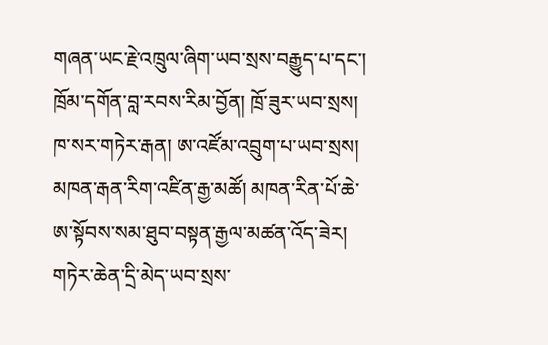གཞན་ཡང་རྗེ་འཁྲུལ་ཞིག་ཡབ་སྲས་བརྒྱུད་པ་དང་། ཁྲོམ་དགོན་བླ་རབས་རིམ་བྱོན། ཁྲོ་ཟུར་ཡབ་སྲས། ཁ་སར་གཏེར་རྒན། ཨ་འཛོམ་འབྲུག་པ་ཡབ་སྲས། མཁན་རྒན་རིག་འཛིན་རྒྱ་མཚོ། མཁན་རིན་པོ་ཆེ་ཨ་སྟོབས་སམ་ཐུབ་བསྟན་རྒྱལ་མཚན་འོད་ཟེར། གཏེར་ཆེན་དྲི་མེད་ཡབ་སྲས་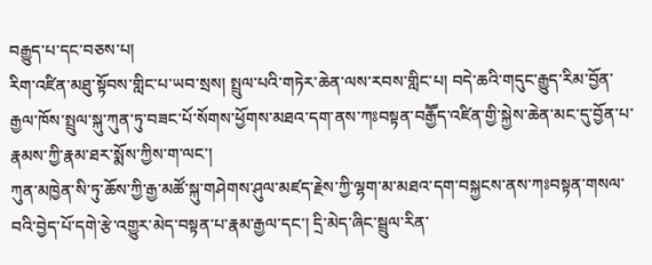བརྒྱུད་པ་དང་བཅས་པ།
རིག་འཛིན་མཐུ་སྟོབས་གླིང་པ་ཡབ་སྲས། སྤྲུལ་པའི་གཏེར་ཆེན་ལས་རབས་གླིང་པ། བདེ་ཆའི་གདུང་རྒྱུད་རིམ་བྱོན་རྒྱལ་ཁོས་སྤྲུལ་སྐུ་ཀུན་ཏུ་བཟང་པོ་སོགས་ཕྱོགས་མཐའ་དག་ནས་ཀཿབསྟན་བརྒྱཽད་འཛིན་གྱི་སྐྱེས་ཆེན་མང་དུ་བྱོན་པ་རྣམས་ཀྱི་རྣམ་ཐར་སྨོས་ཀྱིས་ག་ལང་།
ཀུན་མཁྱེན་སི་ཏུ་ཆོས་ཀྱི་རྒྱ་མཚོ་སྐུ་གཤེགས་ཤུལ་མཛད་རྗེས་ཀྱི་ལྷག་མ་མཐའ་དག་བསྐྱངས་ནས་ཀཿབསྟན་གསལ་བའི་བྱེད་པོ་དགེ་རྩེ་འགྱུར་མེད་བསྟན་པ་རྣམ་རྒྱལ་དང་། དྲི་མེད་ཞིང་སྦྲུལ་རིན་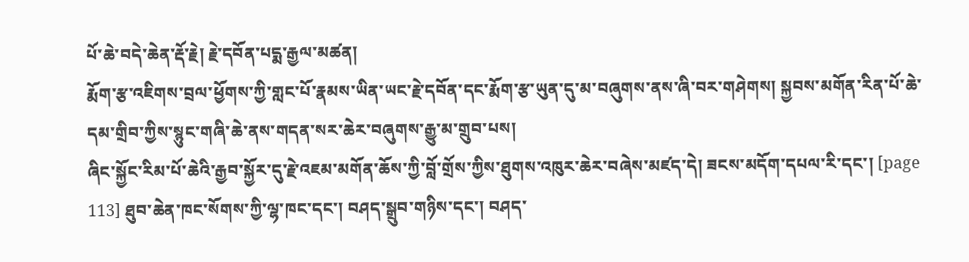པོ་ཆེ་བདེ་ཆེན་རྡོ་རྗེ། རྗེ་དབོན་པདྨ་རྒྱལ་མཚན།
རྨོག་རྩ་འཇིགས་བྲལ་ཕྱོགས་ཀྱི་གླང་པོ་རྣམས་ཡིན་ཡང་རྗེ་དབོན་དང་རྨོག་རྩ་ཡུན་དུ་མ་བཞུགས་ནས་ཞི་བར་གཤེགས། སྐྱབས་མགོན་རིན་པོ་ཆེ་དམ་གྲིབ་ཀྱིས་སྙུང་གཞི་ཆེ་ནས་གདན་སར་ཆེར་བཞུགས་རྒྱུ་མ་གྲུབ་པས།
ཞིང་སྐྱོང་རིམ་པོ་ཆེའི་རྒྱབ་སྐྱོར་དུ་རྗེ་འཇམ་མགོན་ཆོས་ཀྱི་བློ་གྲོས་ཀྱིས་ཐུགས་འཁུར་ཆེར་བཞེས་མཛད་དེ། ཟངས་མདོག་དཔལ་རི་དང་། [page 113] ཐུབ་ཆེན་ཁང་སོགས་ཀྱི་ལྷ་ཁང་དང་། བཤད་སྒྲུབ་གཉིས་དང་། བཤད་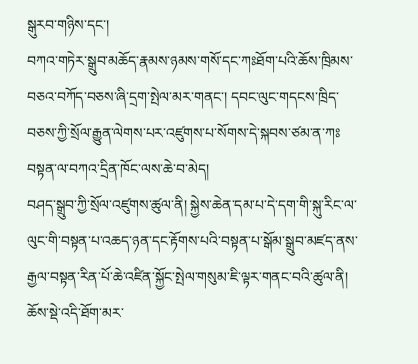སྒུརབ་གཉིས་དང་།
བཀའ་གཏེར་སྒྲུབ་མཆོད་རྣམས་ཉམས་གསོ་དང་ཀཿཐོག་པའི་ཆོས་ཁྲིམས་བཅའ་བཀོད་བཅས་ཞི་དྲག་སྤེལ་མར་གནང་། དབང་ལུང་གདངས་ཁྲིད་བཅས་ཀྱི་སྲོལ་རྒྱུན་ལེགས་པར་འཛུགས་པ་སོགས་དེ་སྐབས་ཙམ་ན་ཀཿབསྟན་ལ་བཀའ་དྲིན་ཁོང་ལས་ཆེ་བ་མེད།
བཤད་སྒྲུབ་ཀྱི་སྲོལ་འཛུགས་ཚུལ་ནི། སྐྱེས་ཆེན་དམ་པ་དེ་དག་གི་སྐུ་རིང་ལ་ལུང་གི་བསྟན་པ་འཆད་ཉན་དང་རྟོགས་པའི་བསྟན་པ་སྒོམ་སྒྲུབ་མཛད་ནས་རྒྱལ་བསྟན་རིན་པོ་ཆེ་འཛིན་སྐྱོང་སྤེལ་གསུམ་ཇི་ལྟར་གནང་བའི་ཚུལ་ནི།
ཆོས་སྡེ་འདི་ཐོག་མར་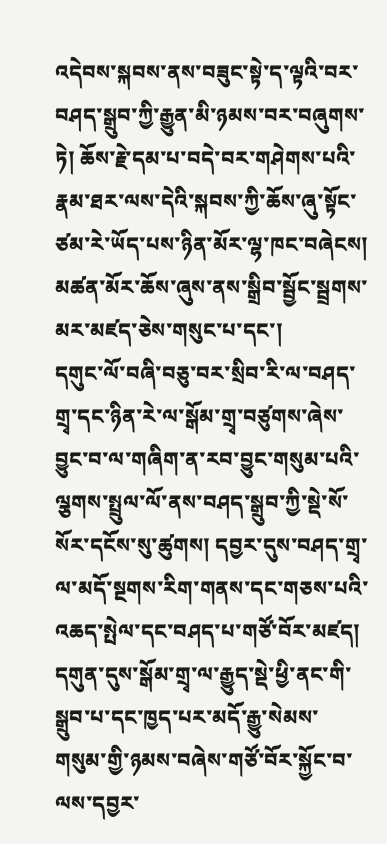འདེབས་སྐབས་ནས་བཟུང་སྟེ་ད་ལྟའི་བར་བཤད་སྒྲུབ་ཀྱི་རྒྱུན་མི་ཉམས་བར་བཞུགས་ཏེ། ཆོས་རྗེ་དམ་པ་བདེ་བར་གཤེགས་པའི་རྣམ་ཐར་ལས་དེའི་སྐབས་ཀྱི་ཆོས་ཞུ་སྟོང་ཙམ་རེ་ཡོད་པས་ཉིན་མོར་ལྷ་ཁང་བཞེངས། མཚན་མོར་ཆོས་ཞུས་ནས་སྒྲིབ་སྦྱོང་སྦྲགས་མར་མཛད་ཅེས་གསུང་པ་དང་།
དགུང་ལོ་བཞི་བཅུ་བར་སྲིབ་རི་ལ་བཤད་གྲྭ་དང་ཉིན་རེ་ལ་སྒོམ་གྲྭ་བཙུགས་ཞེས་བྱུང་བ་ལ་གཞིག་ན་རབ་བྱུང་གསུམ་པའི་ལྕགས་སྤྲུལ་ལོ་ནས་བཤད་སྒྲུབ་ཀྱི་སྡེ་སོ་སོར་དངོས་སུ་ཚུགས། དབྱར་དུས་བཤད་གྲྭ་ལ་མདོ་སྔགས་རིག་གནས་དང་གཅས་པའི་འཆད་སྤེལ་དང་བཤད་པ་གཙོ་བོར་མཛད།
དགུན་དུས་སྒོམ་གྲྭ་ལ་རྒྱུད་སྡེ་ཕྱི་ནང་གི་སྒྲུབ་པ་དང་ཁྱད་པར་མདོ་རྒྱུ་སེམས་གསུམ་གྱི་ཉམས་བཞེས་གཙོ་བོར་སྐྱོང་བ་ལས་དབྱར་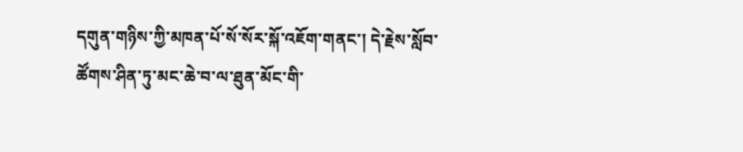དགུན་གཉིས་ཀྱི་མཁན་པོ་སོ་སོར་སྐོ་འཇོག་གནང་། དེ་རྗེས་སློབ་ཚོགས་ཤིན་ཏུ་མང་ཆེ་བ་ལ་ཐུན་མོང་གི་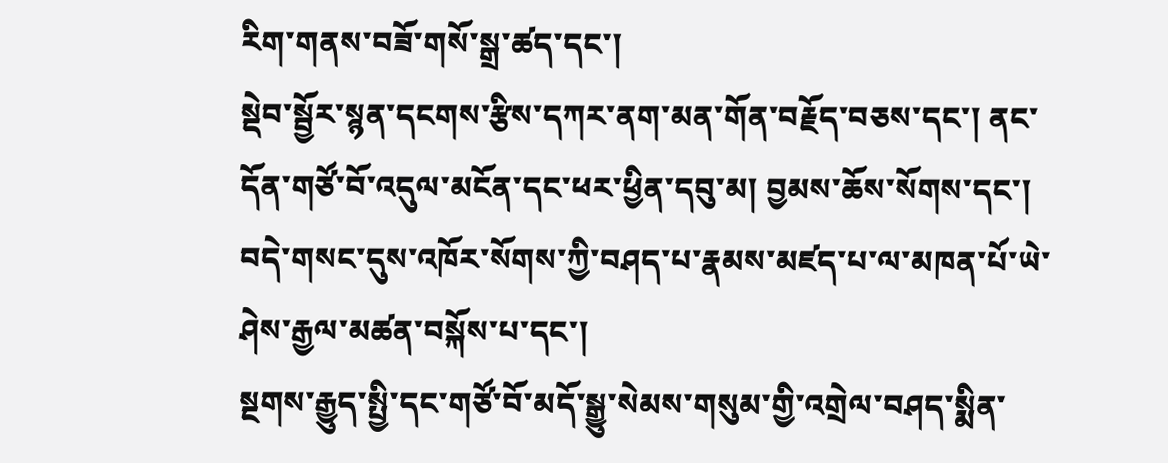རིག་གནས་བཟོ་གསོ་སྒྲ་ཚད་དང་།
སྡེབ་སྦྱོར་སྙན་དངགས་རྩིས་དཀར་ནག་མན་གོན་བརྗོད་བཅས་དང་། ནང་དོན་གཙོ་བོ་འདུལ་མངོན་དང་ཕར་ཕྱིན་དབུ་མ། བྱམས་ཆོས་སོགས་དང་། བདེ་གསང་དུས་འཁོར་སོགས་ཀྱི་བཤད་པ་རྣམས་མཛད་པ་ལ་མཁན་པོ་ཡེ་ཤེས་རྒྱལ་མཚན་བསྐོས་པ་དང་།
སྔགས་རྒྱུད་སྤྱི་དང་གཙོ་བོ་མདོ་སྒྱུ་སེམས་གསུམ་གྱི་འགྲེལ་བཤད་སྨིན་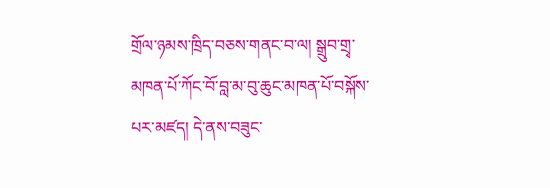གྲོལ་ཉམས་ཁྲིད་བཅས་གནང་བ་ལ། སྒྲུབ་གྲྭ་མཁན་པོ་ཀོང་བོ་བླ་མ་བུ་ཆུང་མཁན་པོ་བསྐོས་པར་མཛད། དེ་ནས་བཟུང་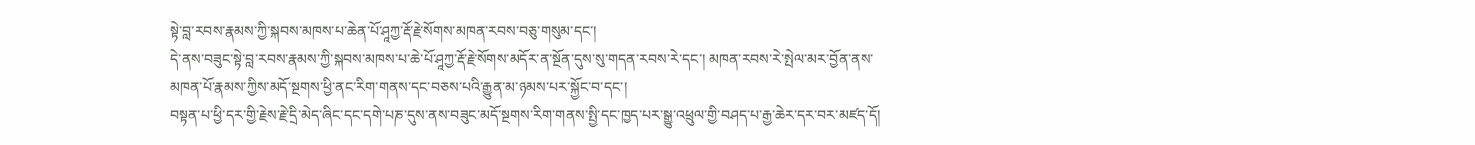སྟེ་བླ་རབས་རྣམས་ཀྱི་སྐབས་མཁས་པ་ཆེན་པོ་ཤཱཀྱ་རྡོ་རྗེ་སོགས་མཁན་རབས་བཅུ་གསུམ་དང་།
དེ་ནས་བཟུང་སྟེ་བླ་རབས་རྣམས་ཀྱི་སྐབས་མཁས་པ་ཆེ་པོ་ཤཱཀྱ་རྡོ་རྗེ་སོགས་མདོར་ན་སྔོན་དུས་སུ་གདན་རབས་རེ་དང་། མཁན་རབས་རེ་སྤེལ་མར་བྱོན་ནས་མཁན་པོ་རྣམས་ཀྱིས་མདོ་སྔགས་ཕྱི་ནང་རིག་གནས་དང་བཅས་པའི་རྒྱུན་མ་ཉམས་པར་སྐྱོང་བ་དང་།
བསྟན་པ་ཕྱི་དར་གྱི་རྗེས་རྗེ་དྲི་མེད་ཞིང་དང་དགེ་པཎ་དུས་ནས་བཟུང་མདོ་སྔགས་རིག་གནས་སྤྱི་དང་ཁྱད་པར་སྒྱུ་འཕྲུལ་གྱི་བཤད་པ་རྒྱ་ཆེར་དར་བར་མཛད་དོ།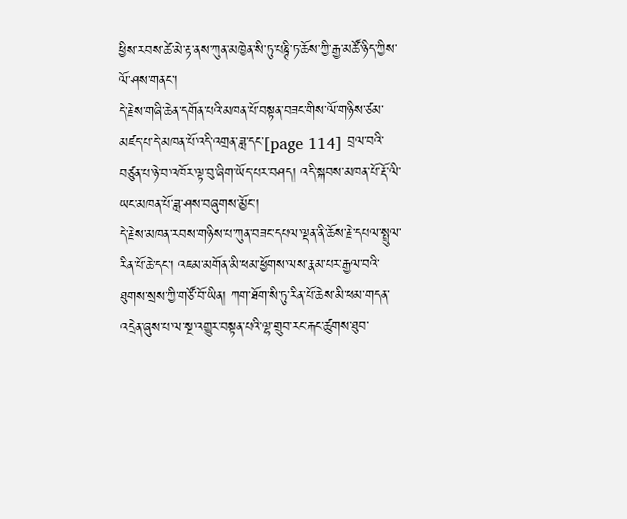ཕྱིས་རབས་ཚེ་མེ་རྟ་ནས་ཀུན་མཁྱེན་སི་ཏུ་པཎྚི་ཏ་ཆོས་ཀྱི་རྒྱ་མཚོ་ཉིད་ཀྱིས་ལོ་ཤས་གནང་།
དེ་རྗེས་གཞི་ཆེན་དགོན་པའི་མཁན་པོ་བསྟན་བཟང་གིས་ལོ་གཉིས་ཙམ་མཛད་པ་དེ་མཁན་པོ་འདི་འགྲན་ཟླ་དང་[page 114] བྲལ་བའི་བཙུན་པ་ཉེ་བ་འཁོར་ལྟ་བུ་ཞིག་ཡོད་པར་བཤད། འདི་སྐབས་མཁན་པོ་རྡོ་ལི་ཡང་མཁན་པོ་ཟླ་ཤས་བཞུགས་མྱོང་།
དེ་རྗེས་མཁན་རབས་གཉིས་པ་ཀུན་བཟང་དཔལ་ལྡན་ནི་ཆོས་རྗེ་དཔལ་སྤྲུལ་རིན་པོ་ཆེ་དང་། འཇམ་མགོན་མི་ཕམ་ཕྱོགས་ལས་རྣམ་པར་རྒྱལ་བའི་ཐུགས་སྲས་ཀྱི་གཙོ་བོ་ཡིན། ཀག་ཐོག་སི་ཏུ་རིན་པོ་ཆེས་མི་ཕམ་གདན་འདྲེན་ཞུས་པ་ལ་སྔ་འགྱུར་བསྟན་པའི་ལྷ་གྲུབ་རང་རྐང་ཚུགས་ཐུབ་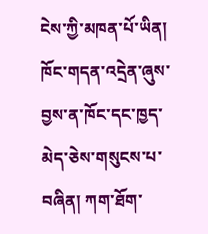ངེས་ཀྱི་མཁན་པོ་ཡིན།
ཁོང་གདན་འདྲེན་ཞུས་བྱས་ན་ཁོང་དང་ཁྱད་མེད་ཅེས་གསུངས་པ་བཞིན། ཀག་ཐོག་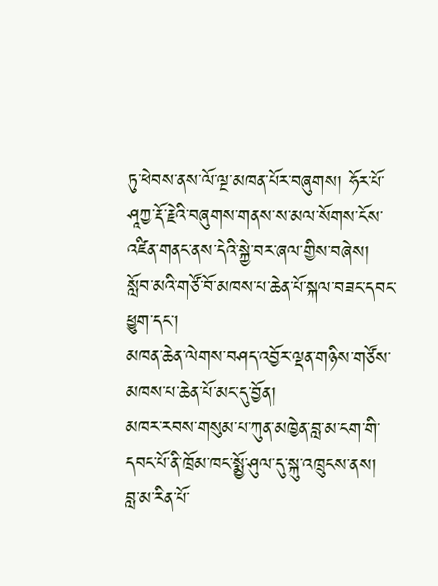ཏུ་ཕེབས་ནས་ལོ་ལྔ་མཁན་པོར་བཞུགས། ཧོར་པོ་ཤཱཀྱ་རྡོ་རྗེའི་བཞུགས་གནས་ས་མལ་སོགས་ངོས་འཛིན་གནང་ནས་དེའི་སྐྱེ་བར་ཞལ་གྱིས་བཞེས། སློབ་མའི་གཙོ་བོ་མཁས་པ་ཆེན་པོ་སྐལ་བཟང་དབང་ཕྱུག་དང་།
མཁན་ཆེན་ལེགས་བཤད་འབྱོར་ལྡན་གཉིས་གཙོས་མཁས་པ་ཆེན་པོ་མང་དུ་བྱོན།
མཁར་རབས་གསུམ་པ་ཀུན་མཁྱེན་བླ་མ་ངག་གི་དབང་པོ་ནི་ཁྲོམ་ཁང་སྨྱོ་ཤུལ་དུ་སྐུ་འཁྲུངས་ནས། བླ་མ་རིན་པོ་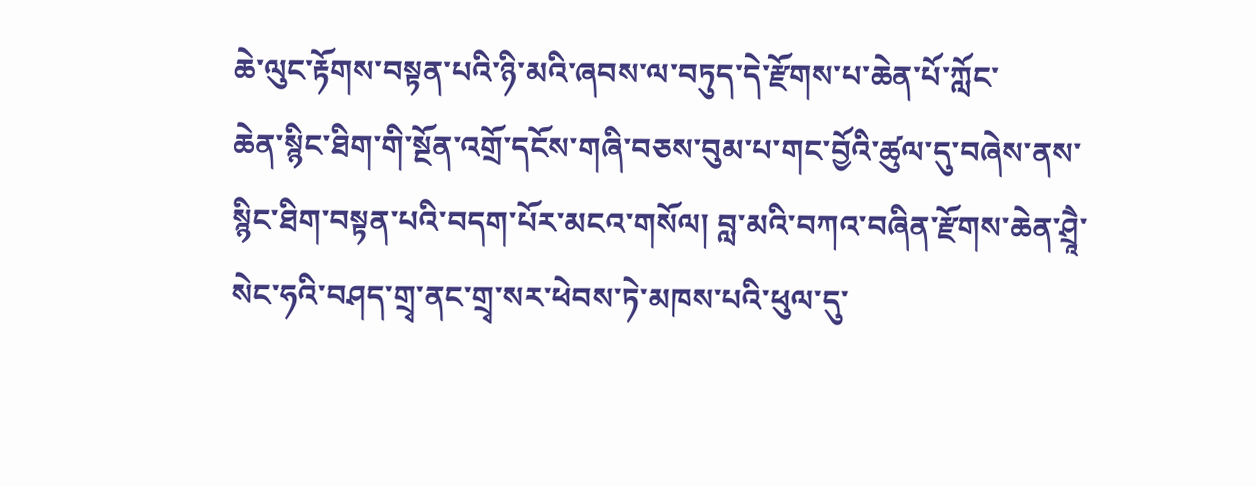ཆེ་ལུང་རྟོགས་བསྟན་པའི་ཉི་མའི་ཞབས་ལ་བཏུད་དེ་རྫོགས་པ་ཆེན་པོ་ཀློང་
ཆེན་སྙིང་ཐིག་གི་སྔོན་འགྲོ་དངོས་གཞི་བཅས་བུམ་པ་གང་བྱོའི་ཚུལ་དུ་བཞེས་ནས་སྙིང་ཐིག་བསྟན་པའི་བདག་པོར་མངའ་གསོལ། བླ་མའི་བཀའ་བཞིན་རྫོགས་ཆེན་ཤྲཱཻ་སེང་ཧའི་བཤད་གྲྭ་ནང་གྲྭ་སར་ཕེབས་ཏེ་མཁས་པའི་ཕུལ་དུ་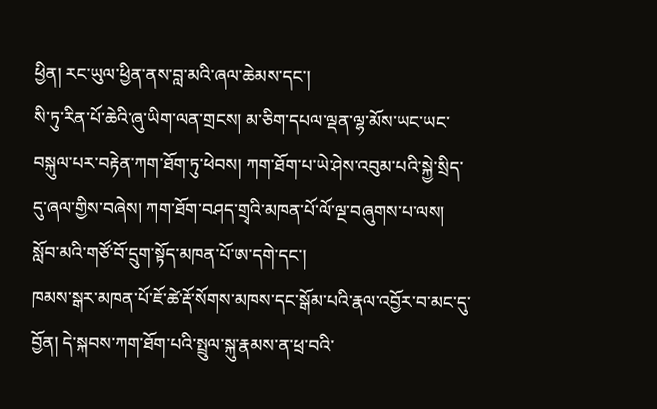ཕྱིན། རང་ཡུལ་ཕྱིན་ནས་བླ་མའི་ཞལ་ཆེམས་དང་།
སི་ཏུ་རིན་པོ་ཆེའི་ཞུ་ཡིག་ལན་གྲངས། མ་ཅིག་དཔལ་ལྡན་ལྷ་མོས་ཡང་ཡང་བསྐུལ་པར་བརྟེན་ཀག་ཐོག་ཏུ་ཕེབས། ཀག་ཐོག་པ་ཡེ་ཤེས་འབུམ་པའི་སྐྱེ་སྲིད་དུ་ཞལ་གྱིས་བཞེས། ཀག་ཐོག་བཤད་གྲྭའི་མཁན་པོ་ལོ་ལྔ་བཞུགས་པ་ལས། སློབ་མའི་གཙོ་བོ་དྲུག་སྟོད་མཁན་པོ་ཨ་དགེ་དང་།
ཁམས་སྒར་མཁན་པོ་ཇོ་ཚེ་རྡོ་སོགས་མཁས་དང་སྒོམ་པའི་རྣལ་འབྱོར་བ་མང་དུ་བྱོན། དེ་སྐབས་ཀག་ཐོག་པའི་སྤྲུལ་སྐུ་རྣམས་ན་ཕྲ་བའི་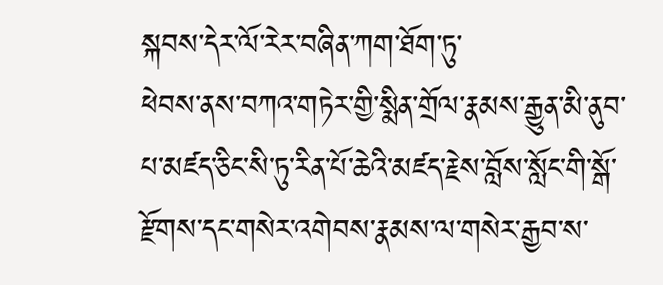སྐབས་དེར་ལོ་རེར་བཞིན་ཀག་ཐོག་ཏུ་
ཕེབས་ནས་བཀའ་གཏེར་གྱི་སྨིན་གྲོལ་རྣམས་རྒྱུན་མི་ནུབ་པ་མཛད་ཅིང་སི་ཏུ་རིན་པོ་ཆེའི་མཛད་རྗེས་བློས་སློང་གི་སྒོ་རྫོགས་དང་གསེར་འགེབས་རྣམས་ལ་གསེར་རྒྱབ་ས་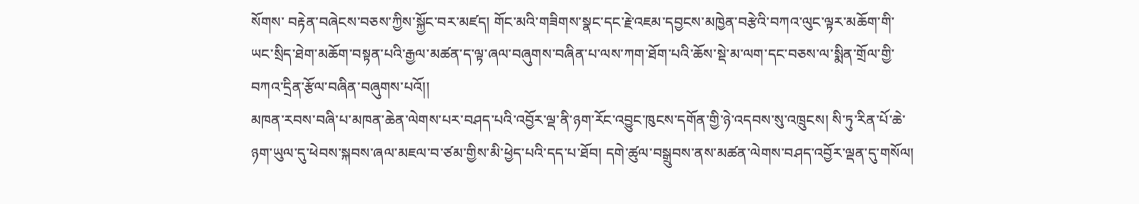སོགས་ བརྟེན་བཞེངས་བཅས་ཀྱིས་སྐྱོང་བར་མཛད། གོང་མའི་གཟིགས་སྣང་དང་རྗེ་འཇམ་དབྱངས་མཁྱེན་བརྩེའི་བཀའ་ལུང་ལྟར་མཆོག་གི་
ཡང་སྲིད་ཐེག་མཆོག་བསྟན་པའི་རྒྱལ་མཚན་ད་ལྟ་ཞལ་བཞུགས་བཞིན་པ་ལས་ཀག་ཐོག་པའི་ཆོས་སྡེ་མ་ལག་དང་བཅས་ལ་སྨིན་གྲོལ་གྱི་བཀའ་དྲིན་རྩོལ་བཞིན་བཞུགས་པའོ།།
མཁན་རབས་བཞི་པ་མཁན་ཆེན་ལེགས་པར་བཤད་པའི་འབྱོར་ལྡ་ནི་ཉག་རོང་འབྱུང་ཁུངས་དགོན་གྱི་ཉེ་འདབས་སུ་འཁྲུངས། སི་ཏུ་རིན་པོ་ཆེ་ཉག་ཡུལ་དུ་ཕེབས་སྐབས་ཞལ་མཇལ་བ་ཙམ་གྱིས་མི་ཕྱེད་པའི་དད་པ་ཐོབ། དགེ་ཚུལ་བསྒྲུབས་ནས་མཚན་ལེགས་བཤད་འབྱོར་ལྡན་དུ་གསོལ།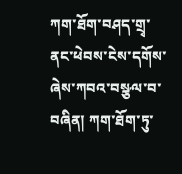ཀག་ཐོག་བཤད་གྲྭ་ནང་ཕེབས་ངེས་དགོས་ཞེས་ཀབའ་བསྩལ་བ་བཞིན། ཀག་ཐོག་ཏུ་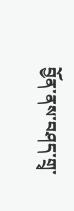བྱོན་ནས་བཤད་གྲྭ་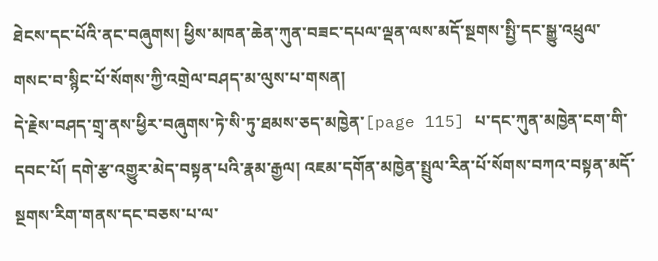ཐེངས་དང་པོའི་ནང་བཞུགས། ཕྱིས་མཁན་ཆེན་ཀུན་བཟང་དཔལ་ལྡན་ལས་མདོ་སྔགས་སྤྱི་དང་སྒྱུ་འཕྲུལ་གསང་བ་སྙིང་པོ་སོགས་ཀྱི་འགྲེལ་བཤད་མ་ལུས་པ་གསན།
དེ་རྗེས་བཤད་གྲྭ་ནས་ཕྱིར་བཞུགས་ཏེ་སི་ཏུ་ཐམས་ཅད་མཁྱེན་[page 115] པ་དང་ཀུན་མཁྱེན་ངག་གི་དབང་པོ། དགེ་རྩ་འགྱུར་མེད་བསྟན་པའི་རྣམ་རྒྱལ། འཇམ་དགོན་མཁྱེན་སྤྲུལ་རིན་པོ་སོགས་བཀའ་བསྟན་མདོ་སྔགས་རིག་གནས་དང་བཅས་པ་ལ་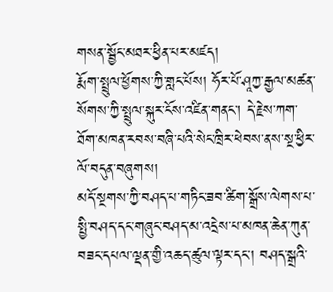གསན་སྦྱོང་མཐར་ཕྱིན་པར་མཛད།
རྨོག་སྤྲུལ་ཕྱོགས་ཀྱི་གླང་པོས། ཧོར་པོ་ཤཱཀྱ་རྒྱལ་མཚན་སོགས་ཀྱི་སྤྲུལ་སྐུར་ངོས་འཛིན་གནང་། དེ་རྗེས་ཀག་ཐོག་མཁན་རབས་བཞི་པའི་སེང་ཁྲིར་ཕེབས་ནས་སྔ་ཕྱིར་ལོ་བདུན་བཞུགས།
མདོ་སྔགས་ཀྱི་བཤད་པ་གཏིང་ཟབ་ཚིག་སྒྲོས་ལེགས་པ་སྤྱི་བཤད་དང་གཞུང་བཤད་མ་འདྲེས་པ་མཁན་ཆེན་ཀུན་བཟང་དཔལ་ལྡན་གྱི་འཆད་ཚུལ་ལྟར་དང་། བཤད་སྒྲའི་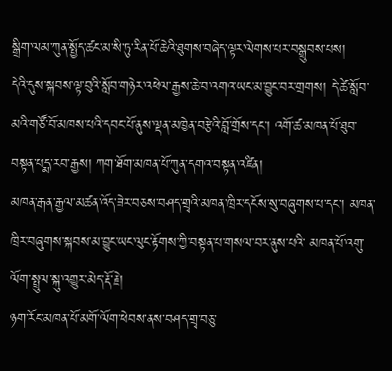སྒྲིག་ལམ་ཀུན་སྤྱོད་ཚང་མ་སི་ཏུ་རིན་པོ་ཆེའི་ཐུགས་བཞེད་ལྟར་ལེགས་པར་བསྒྲུབས་པས།
དེའི་དུས་སྐབས་ལྟ་བུའི་སློབ་གཉེར་འཕེལ་རྒྱས་ཆེ་བ་འགའ་ཡང་མ་བྱུང་བར་གྲགས། དེ་ཚེ་སློབ་མའི་གཙོ་བོ་མཁས་པའི་དབང་པོ་ནུས་ལྡན་མཁྱེན་བརྩེའི་བློ་གྲོས་དང་། འགོ་ཚ་མཁན་པོ་ཐུབ་བསྟན་པདྨ་རབ་རྒྱས། ཀག་ཐོག་མཁན་པོ་ཀུན་དགའ་བསྟན་འཛིན།
མཁན་རྒན་རྒྱལ་མཚན་འོད་ཟེར་བཅས་བཤད་གྲྭའི་མཁན་ཁྲིར་དངོས་སུ་བཞུགས་པ་དང་། མཁན་ཁྲིར་བཞུགས་སྐབས་མ་བྱུང་ཡང་ལུང་རྟོགས་ཀྱི་བསྟན་པ་གསལ་བར་ནུས་པའི་ མཁན་པོ་འགུ་ལོག་སྤྲུལ་སྐུ་འགྱུར་མེད་རྡོ་རྗེ།
ཉག་རོང་མཁན་པོ་མགོ་ལོག་ཕེབས་ནས་བཤད་གྲྭ་བཅུ་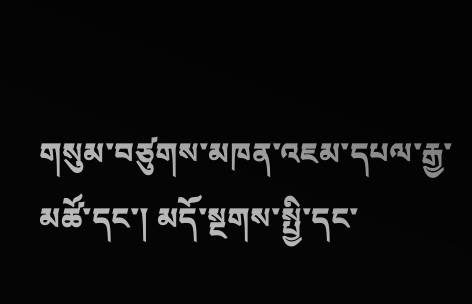གསུམ་བཙུགས་མཁན་འཇམ་དཔལ་རྒྱ་མཚོ་དང་། མདོ་སྔགས་སྤྱི་དང་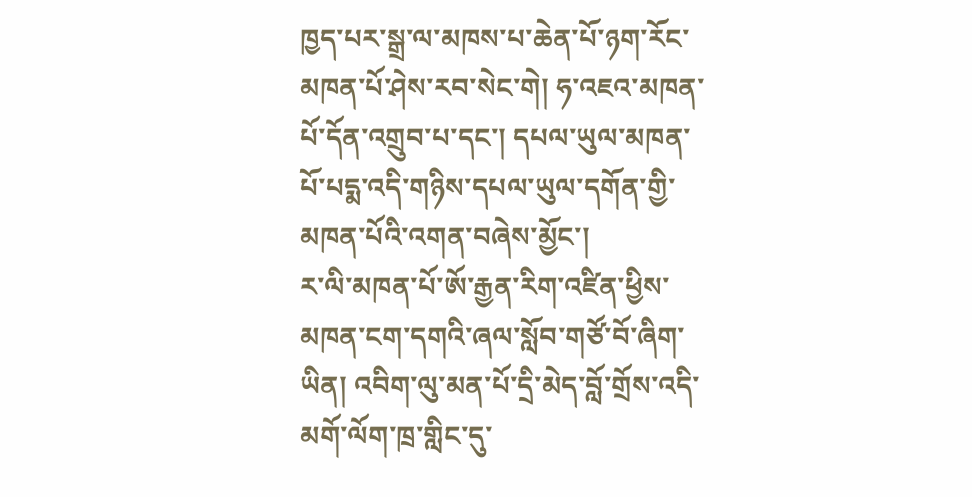ཁྱད་པར་སྒྲ་ལ་མཁས་པ་ཆེན་པོ་ཉག་རོང་མཁན་པོ་ཤེས་རབ་སེང་གེ། ཧ་འཇའ་མཁན་པོ་དོན་འགྲུབ་པ་དང་། དཔལ་ཡུལ་མཁན་པོ་པདྨ་འདི་གཉིས་དཔལ་ཡུལ་དགོན་གྱི་མཁན་པོའི་འགན་བཞེས་མྱོང་།
ར་ལི་མཁན་པོ་ཨོ་རྒྱན་རིག་འཛིན་ཕྱིས་མཁན་ངག་དགའི་ཞལ་སློབ་གཙོ་བོ་ཞིག་ཡིན། འབིག་ལུ་མན་པོ་དྲི་མེད་བློ་གྲོས་འདི་མགོ་ལོག་ཁྲ་གླིང་དུ་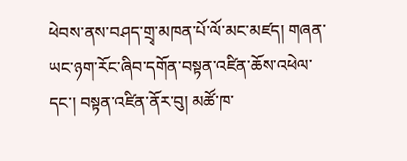ཕེབས་ནས་བཤད་གྲྭ་མཁན་པོ་ལོ་མང་མཛད། གཞན་ཡང་ཉག་རོང་ཞིབ་དགོན་བསྟན་འཛིན་ཆོས་འཕེལ་དང་། བསྟན་འཛིན་ནོར་བུ། མཚོ་ཁ་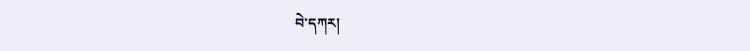བེ་དཀར།